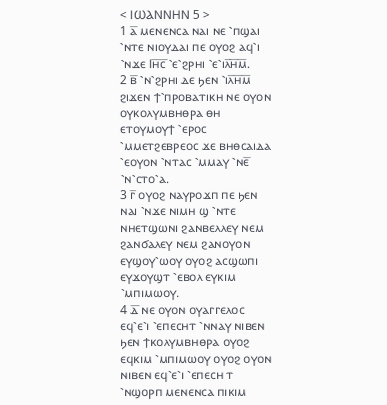< ⲒⲰⲀⲚⲚⲎⲚ 5 >
1 ⲁ̅ ⲙⲉⲛⲉⲛⲥⲁ ⲛⲁⲓ ⲛⲉ ⳿ⲡϣⲁⲓ ⳿ⲛⲧⲉ ⲛⲓⲟⲩⲇⲁⲓ ⲡⲉ ⲟⲩⲟϩ ⲁϥ⳿ⲓ ⳿ⲛϫⲉ Ⲓⲏ̅ⲥ̅ ⳿ⲉ⳿ϩⲣⲏⲓ ⳿ⲉ⳿ⲓⲗ̅ⲏ̅ⲙ̅.
2 ⲃ̅ ⳿ⲛ⳿ϩⲣⲏⲓ ⲇⲉ ϧⲉⲛ ⳿ⲓⲗ̅ⲏ̅ⲙ̅ ϩⲓϫⲉⲛ ϯ⳿ⲡⲣⲟⲃⲁⲧⲓⲕⲏ ⲛⲉ ⲟⲩⲟⲛ ⲟⲩⲕⲟⲗⲩⲙⲃⲏⲑⲣⲁ ⲑⲏ ⲉⲧⲟⲩⲙⲟⲩϯ ⳿ⲉⲣⲟⲥ ⳿ⲙⲙⲉⲧϩⲉⲃⲣⲉⲟⲥ ϫⲉ ⲃⲏⲑⲥⲁⲓⲇⲁ ⳿ⲉⲟⲩⲟⲛ ⳿ⲛⲧⲁⲥ ⳿ⲙⲙⲁⲩ ⳿ⲛⲉ̅ ⳿ⲛ⳿ⲥⲧⲟ⳿ⲁ.
3 ⲅ̅ ⲟⲩⲟϩ ⲛⲁⲩⲣⲟϫⲡ ⲡⲉ ϧⲉⲛ ⲛⲁⲓ ⳿ⲛϫⲉ ⲛⲓⲙⲏ ϣ ⳿ⲛⲧⲉ ⲛⲏⲉⲧϣⲱⲛⲓ ϩⲁⲛⲃⲉⲗⲗⲉⲩ ⲛⲉⲙ ϩⲁⲛϭⲁⲗⲉⲩ ⲛⲉⲙ ϩⲁⲛⲟⲩⲟⲛ ⲉⲩϣⲟⲩ⳿ⲱⲟⲩ ⲟⲩⲟϩ ⲁⲥϣⲱⲡⲓ ⲉⲩϫⲟⲩϣⲧ ⳿ⲉⲃⲟⲗ ⲉⲩⲕⲓⲙ ⳿ⲙⲡⲓⲙⲱⲟⲩ.
4 ⲇ̅ ⲛⲉ ⲟⲩⲟⲛ ⲟⲩⲁⲅⲅⲉⲗⲟⲥ ⲉϥ⳿ⲉ⳿ⲓ ⳿ⲉⲡⲉⲥⲏⲧ ⳿ⲛⲛⲁⲩ ⲛⲓⲃⲉⲛ ϧⲉⲛ ϯⲕⲟⲗⲩⲙⲃⲏⲑⲣⲁ ⲟⲩⲟϩ ⲉϥⲕⲓⲙ ⳿ⲙⲡⲓⲙⲱⲟⲩ ⲟⲩⲟϩ ⲟⲩⲟⲛ ⲛⲓⲃⲉⲛ ⲉϥ⳿ⲉ⳿ⲓ ⳿ⲉⲡⲉⲥⲏ ⲧ ⳿ⲛϣⲟⲣⲡ ⲙⲉⲛⲉⲛⲥⲁ ⲡⲓⲕⲓⲙ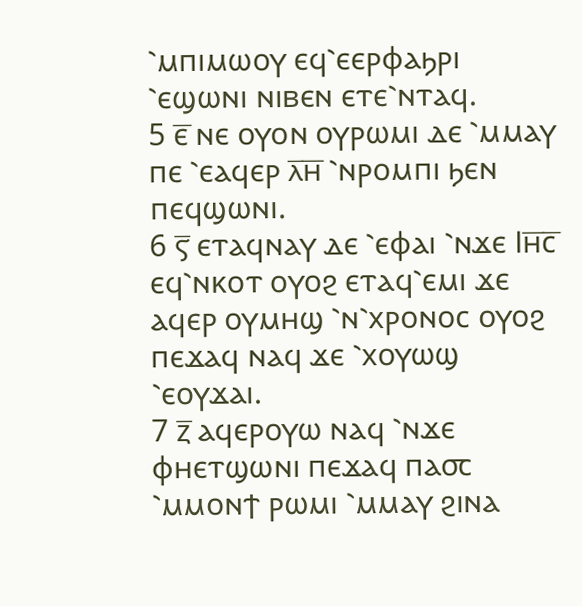⳿ⲙⲡⲓⲙⲱⲟⲩ ⲉϥ⳿ⲉⲉⲣⲫⲁϧⲣⲓ ⳿ⲉϣⲱⲛⲓ ⲛⲓⲃⲉⲛ ⲉⲧⲉ⳿ⲛⲧⲁϥ.
5 ⲉ̅ ⲛⲉ ⲟⲩⲟⲛ ⲟⲩⲣⲱⲙⲓ ⲇⲉ ⳿ⲙⲙⲁⲩ ⲡⲉ ⳿ⲉⲁϥⲉⲣ ⲗ̅ⲏ̅ ⳿ⲛⲣⲟⲙⲡⲓ ϧⲉⲛ ⲡⲉϥϣⲱⲛⲓ.
6 ⲋ̅ ⲉⲧⲁϥⲛⲁⲩ ⲇⲉ ⳿ⲉⲫⲁⲓ ⳿ⲛϫⲉ Ⲓⲏ̅ⲥ̅ ⲉϥ⳿ⲛⲕⲟⲧ ⲟⲩⲟϩ ⲉⲧⲁϥ⳿ⲉⲙⲓ ϫⲉ ⲁϥⲉⲣ ⲟⲩⲙⲏϣ ⳿ⲛ⳿ⲭⲣⲟⲛⲟⲥ ⲟⲩⲟϩ ⲡⲉϫⲁϥ ⲛⲁϥ ϫⲉ ⳿ⲭⲟⲩⲱϣ ⳿ⲉⲟⲩϫⲁⲓ.
7 ⲍ̅ ⲁϥⲉⲣⲟⲩⲱ ⲛⲁϥ ⳿ⲛϫⲉ ⲫⲏⲉⲧϣⲱⲛⲓ ⲡⲉϫⲁϥ ⲡⲁ⳪ ⳿ⲙⲙⲟⲛϯ ⲣⲱⲙⲓ ⳿ⲙⲙⲁⲩ ϩⲓⲛⲁ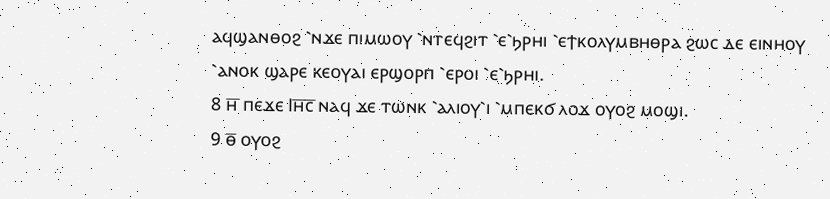ⲁϥϣⲁⲛⲑⲟϩ ⳿ⲛϫⲉ ⲡⲓⲙⲱⲟⲩ ⳿ⲛⲧⲉϥϩⲓⲧ ⳿ⲉ⳿ϧⲣⲏⲓ ⳿ⲉϯⲕⲟⲗⲩⲙⲃⲏⲑⲣⲁ ϩⲱⲥ ⲇⲉ ⲉⲓⲛⲏⲟⲩ ⳿ⲁⲛⲟⲕ ϣⲁⲣⲉ ⲕⲉⲟⲩⲁⲓ ⲉⲣϣⲟⲣⲡ ⳿ⲉⲣⲟⲓ ⳿ⲉ⳿ϧⲣⲏⲓ.
8 ⲏ̅ ⲡⲉϫⲉ Ⲓⲏ̅ⲥ̅ ⲛⲁϥ ϫⲉ ⲧⲱⲛⲕ ⳿ⲁⲗⲓⲟⲩ⳿ⲓ ⳿ⲙⲡⲉⲕϭ ⲗⲟϫ ⲟⲩⲟϩ ⲙⲟϣⲓ.
9 ⲑ̅ ⲟⲩⲟϩ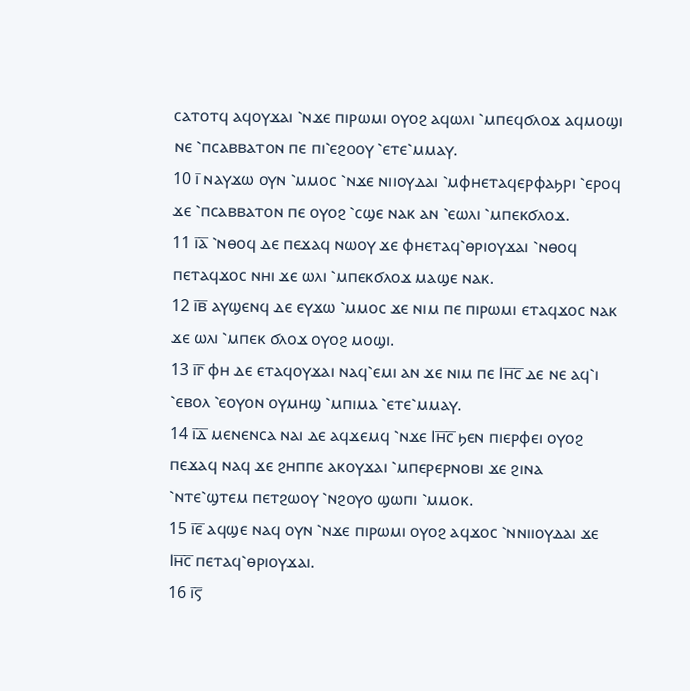ⲥⲁⲧⲟⲧϥ ⲁϥⲟⲩϫⲁⲓ ⳿ⲛϫⲉ ⲡⲓⲣⲱⲙⲓ ⲟⲩⲟϩ ⲁϥⲱⲗⲓ ⳿ⲙⲡⲉϥϭⲗⲟϫ ⲁϥⲙⲟϣⲓ ⲛⲉ ⳿ⲡⲥⲁⲃⲃⲁⲧⲟⲛ ⲡⲉ ⲡⲓ⳿ⲉϩⲟⲟⲩ ⳿ⲉⲧⲉ⳿ⲙⲙⲁⲩ.
10 ⲓ̅ ⲛⲁⲩϫⲱ ⲟⲩⲛ ⳿ⲙⲙⲟⲥ ⳿ⲛϫⲉ ⲛⲓⲓⲟⲩⲇⲁⲓ ⳿ⲙⲫⲏⲉⲧⲁϥⲉⲣⲫⲁϧⲣⲓ ⳿ⲉⲣⲟϥ ϫⲉ ⳿ⲡⲥⲁⲃⲃⲁⲧⲟⲛ ⲡⲉ ⲟⲩⲟϩ ⳿ⲥϣⲉ ⲛⲁⲕ ⲁⲛ ⳿ⲉⲱⲗⲓ ⳿ⲙⲡⲉⲕϭⲗⲟϫ.
11 ⲓ̅ⲁ̅ ⳿ⲛⲑⲟϥ ⲇⲉ ⲡⲉϫⲁϥ ⲛⲱⲟⲩ ϫⲉ ⲫⲏⲉⲧⲁϥ⳿ⲑⲣⲓⲟⲩϫⲁⲓ ⳿ⲛⲑⲟϥ ⲡⲉⲧⲁϥϫⲟⲥ ⲛⲏⲓ ϫⲉ ⲱⲗⲓ ⳿ⲙⲡⲉⲕϭⲗⲟϫ ⲙⲁϣⲉ ⲛⲁⲕ.
12 ⲓ̅ⲃ̅ ⲁⲩϣⲉⲛϥ ⲇⲉ ⲉⲩϫⲱ ⳿ⲙⲙⲟⲥ ϫⲉ ⲛⲓⲙ ⲡⲉ ⲡⲓⲣⲱⲙⲓ ⲉⲧⲁϥϫⲟⲥ ⲛⲁⲕ ϫⲉ ⲱⲗⲓ ⳿ⲙⲡⲉⲕ ϭⲗⲟϫ ⲟⲩⲟϩ ⲙⲟϣⲓ.
13 ⲓ̅ⲅ̅ ⲫⲏ ⲇⲉ ⲉⲧⲁϥⲟⲩϫⲁⲓ ⲛⲁϥ⳿ⲉⲙⲓ ⲁⲛ ϫⲉ ⲛⲓⲙ ⲡⲉ Ⲓⲏ̅ⲥ̅ ⲇⲉ ⲛⲉ ⲁϥ⳿ⲓ ⳿ⲉⲃⲟⲗ ⳿ⲉⲟⲩⲟⲛ ⲟⲩⲙⲏϣ ⳿ⲙⲡⲓⲙⲁ ⳿ⲉⲧⲉ⳿ⲙⲙⲁⲩ.
14 ⲓ̅ⲇ̅ ⲙⲉⲛⲉⲛⲥⲁ ⲛⲁⲓ ⲇⲉ ⲁϥϫⲉⲙϥ ⳿ⲛϫⲉ Ⲓⲏ̅ⲥ̅ ϧⲉⲛ ⲡⲓⲉⲣⲫⲉⲓ ⲟⲩⲟϩ ⲡⲉϫⲁϥ ⲛⲁϥ ϫⲉ ϩⲏⲡⲡⲉ ⲁⲕⲟⲩϫⲁⲓ ⳿ⲙⲡⲉⲣⲉⲣⲛⲟⲃⲓ ϫⲉ ϩⲓⲛⲁ ⳿ⲛⲧⲉ⳿ϣⲧⲉⲙ ⲡⲉⲧϩⲱⲟⲩ ⳿ⲛϩⲟⲩⲟ ϣⲱⲡⲓ ⳿ⲙⲙⲟⲕ.
15 ⲓ̅ⲉ̅ ⲁϥϣⲉ ⲛⲁϥ ⲟⲩⲛ ⳿ⲛϫⲉ ⲡⲓⲣⲱⲙⲓ ⲟⲩⲟϩ ⲁϥϫⲟⲥ ⳿ⲛⲛⲓⲓⲟⲩⲇⲁⲓ ϫⲉ Ⲓⲏ̅ⲥ̅ ⲡⲉⲧⲁϥ⳿ⲑⲣⲓⲟⲩϫⲁⲓ.
16 ⲓ̅ⲋ̅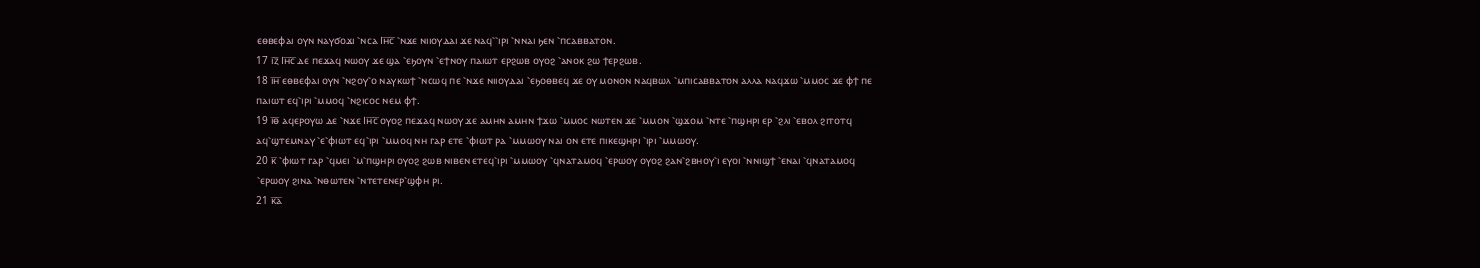ⲉⲑⲃⲉⲫⲁⲓ ⲟⲩⲛ ⲛⲁⲩϭⲟϫⲓ ⳿ⲛⲥⲁ Ⲓⲏ̅ⲥ̅ ⳿ⲛϫⲉ ⲛⲓⲓⲟⲩⲇⲁⲓ ϫⲉ ⲛⲁϥ⳿⳿ⲓⲣⲓ ⳿ⲛⲛⲁⲓ ϧⲉⲛ ⳿ⲡⲥⲁⲃⲃⲁⲧⲟⲛ.
17 ⲓ̅ⲍ̅ Ⲓⲏ̅ⲥ̅ ⲇⲉ ⲡⲉϫⲁϥ ⲛⲱⲟⲩ ϫⲉ ϣⲁ ⳿ⲉϧⲟⲩⲛ ⳿ⲉϯⲛⲟⲩ ⲡⲁⲓⲱⲧ ⲉⲣϩⲱⲃ ⲟⲩⲟϩ ⳿ⲁⲛⲟⲕ ϩⲱ ϯⲉⲣϩⲱⲃ.
18 ⲓ̅ⲏ̅ ⲉⲑⲃⲉⲫⲁⲓ ⲟⲩⲛ ⳿ⲛϩⲟⲩ⳿ⲟ ⲛⲁⲩⲕⲱϯ ⳿ⲛⲥⲱϥ ⲡⲉ ⳿ⲛϫⲉ ⲛⲓⲓⲟⲩⲇⲁⲓ ⳿ⲉϧⲟⲑⲃⲉϥ ϫⲉ ⲟⲩ ⲙⲟⲛⲟⲛ ⲛⲁϥⲃⲱⲗ ⳿ⲙⲡⲓⲥⲁⲃⲃⲁⲧⲟⲛ ⲁⲗⲗⲁ ⲛⲁϥϫⲱ ⳿ⲙⲙⲟⲥ ϫⲉ ⲫϯ ⲡⲉ ⲡⲁⲓⲱⲧ ⲉϥ⳿ⲓⲣⲓ ⳿ⲙⲙⲟϥ ⳿ⲛϩⲓⲥⲟⲥ ⲛⲉⲙ ⲫϯ.
19 ⲓ̅ⲑ̅ ⲁϥⲉⲣⲟⲩⲱ ⲇⲉ ⳿ⲛϫⲉ Ⲓⲏ̅ⲥ̅ ⲟⲩⲟϩ ⲡⲉϫⲁϥ ⲛⲱⲟⲩ ϫⲉ ⲁⲙⲏⲛ ⲁⲙⲏⲛ ϯϫⲱ ⳿ⲙⲙⲟⲥ ⲛⲱⲧⲉⲛ ϫⲉ ⳿ⲙⲙⲟⲛ ⳿ϣϫⲟⲙ ⳿ⲛⲧⲉ ⳿ⲡϣⲏⲣⲓ ⲉⲣ ⳿ϩⲗⲓ ⳿ⲉⲃⲟⲗ ϩⲓⲧⲟⲧϥ ⲁϥ⳿ϣⲧⲉⲙⲛⲁⲩ ⳿ⲉ⳿ⲫⲓⲱⲧ ⲉϥ⳿ⲓⲣⲓ ⳿ⲙⲙⲟϥ ⲛⲏ ⲅⲁⲣ ⲉⲧⲉ ⳿ⲫⲓⲱⲧ ⲣⲁ ⳿ⲙⲙⲱⲟⲩ ⲛⲁⲓ ⲟⲛ ⲉⲧⲉ ⲡⲓⲕⲉϣⲏⲣⲓ ⳿ⲓⲣⲓ ⳿ⲙⲙⲱⲟⲩ.
20 ⲕ̅ ⳿ⲫⲓⲱⲧ ⲅⲁⲣ ⳿ϥⲙⲉⲓ ⳿ⲙ⳿ⲡϣⲏⲣⲓ ⲟⲩⲟϩ ϩⲱⲃ ⲛⲓⲃⲉⲛ ⲉⲧⲉϥ⳿ⲓⲣⲓ ⳿ⲙⲙⲱⲟⲩ ⳿ϥⲛⲁⲧⲁⲙⲟϥ ⳿ⲉⲣⲱⲟⲩ ⲟⲩⲟϩ ϩⲁⲛ⳿ϩⲃⲏⲟⲩ⳿ⲓ ⲉⲩⲟⲓ ⳿ⲛⲛⲓϣϯ ⳿ⲉⲛⲁⲓ ⳿ϥⲛⲁⲧⲁⲙⲟϥ ⳿ⲉⲣⲱⲟⲩ ϩⲓⲛⲁ ⳿ⲛⲑⲱⲧⲉⲛ ⳿ⲛⲧⲉⲧⲉⲛⲉⲣ⳿ϣⲫⲏ ⲣⲓ.
21 ⲕ̅ⲁ̅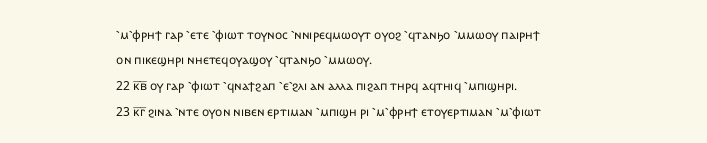⳿ⲙ⳿ⲫⲣⲏϯ ⲅⲁⲣ ⳿ⲉⲧⲉ ⳿ⲫⲓⲱⲧ ⲧⲟⲩⲛⲟⲥ ⳿ⲛⲛⲓⲣⲉϥⲙⲱⲟⲩⲧ ⲟⲩⲟϩ ⳿ϥⲧⲁⲛϧⲟ ⳿ⲙⲙⲱⲟⲩ ⲡⲁⲓⲣⲏϯ ⲟⲛ ⲡⲓⲕⲉϣⲏⲣⲓ ⲛⲏⲉⲧⲉϥⲟⲩⲁϣⲟⲩ ⳿ϥⲧⲁⲛϧⲟ ⳿ⲙⲙⲱⲟⲩ.
22 ⲕ̅ⲃ̅ ⲟⲩ ⲅⲁⲣ ⳿ⲫⲓⲱⲧ ⳿ϥⲛⲁϯϩⲁⲡ ⳿ⲉ⳿ϩⲗⲓ ⲁⲛ ⲁⲗⲗⲁ ⲡⲓϩⲁⲡ ⲧⲏⲣϥ ⲁϥⲧⲏⲓϥ ⳿ⲙⲡⲓϣⲏⲣⲓ.
23 ⲕ̅ⲅ̅ ϩⲓⲛⲁ ⳿ⲛⲧⲉ ⲟⲩⲟⲛ ⲛⲓⲃⲉⲛ ⲉⲣⲧⲓⲙⲁⲛ ⳿ⲙⲡⲓϣⲏ ⲣⲓ ⳿ⲙ⳿ⲫⲣⲏϯ ⲉⲧⲟⲩⲉⲣⲧⲓⲙⲁⲛ ⳿ⲙ⳿ⲫⲓⲱⲧ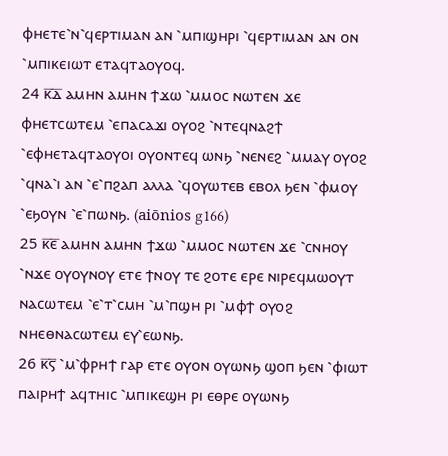ⲫⲏⲉⲧⲉ⳿ⲛ⳿ϥⲉⲣⲧⲓⲙⲁⲛ ⲁⲛ ⳿ⲙⲡⲓϣⲏⲣⲓ ⳿ϥⲉⲣⲧⲓⲙⲁⲛ ⲁⲛ ⲟⲛ ⳿ⲙⲡⲓⲕⲉⲓⲱⲧ ⲉⲧⲁϥⲧⲁⲟⲩⲟϥ.
24 ⲕ̅ⲇ̅ ⲁⲙⲏⲛ ⲁⲙⲏⲛ ϯϫⲱ ⳿ⲙⲙⲟⲥ ⲛⲱⲧⲉⲛ ϫⲉ ⲫⲏⲉⲧⲥⲱⲧⲉⲙ ⳿ⲉⲡⲁⲥⲁϫⲓ ⲟⲩⲟϩ ⳿ⲛⲧⲉϥⲛⲁϩϯ ⳿ⲉⲫⲏⲉⲧⲁϥⲧⲁⲟⲩⲟⲓ ⲟⲩⲟⲛⲧⲉϥ ⲱⲛϧ ⳿ⲛⲉⲛⲉϩ ⳿ⲙⲙⲁⲩ ⲟⲩⲟϩ ⳿ϥⲛⲁ⳿ⲓ ⲁⲛ ⳿ⲉ⳿ⲡϩⲁⲡ ⲁⲗⲗⲁ ⳿ϥⲟⲩⲱⲧⲉⲃ ⲉⲃⲟⲗ ϧⲉⲛ ⳿ⲫⲙⲟⲩ ⳿ⲉϧⲟⲩⲛ ⳿ⲉ⳿ⲡⲱⲛϧ. (aiōnios g166)
25 ⲕ̅ⲉ̅ ⲁⲙⲏⲛ ⲁⲙⲏⲛ ϯϫⲱ ⳿ⲙⲙⲟⲥ ⲛⲱⲧⲉⲛ ϫⲉ ⳿ⲥⲛⲏⲟⲩ ⳿ⲛϫⲉ ⲟⲩⲟⲩⲛⲟⲩ ⲉⲧⲉ ϯⲛⲟⲩ ⲧⲉ ϩⲟⲧⲉ ⲉⲣⲉ ⲛⲓⲣⲉϥⲙⲱⲟⲩⲧ ⲛⲁⲥⲱⲧⲉⲙ ⳿ⲉ⳿ⲧ⳿ⲥⲙⲏ ⳿ⲙ⳿ⲡϣⲏ ⲣⲓ ⳿ⲙⲫϯ ⲟⲩⲟϩ ⲛⲏⲉⲑⲛⲁⲥⲱⲧⲉⲙ ⲉⲩ⳿ⲉⲱⲛϧ.
26 ⲕ̅ⲋ̅ ⳿ⲙ⳿ⲫⲣⲏϯ ⲅⲁⲣ ⲉⲧⲉ ⲟⲩⲟⲛ ⲟⲩⲱⲛϧ ϣⲟⲡ ϧⲉⲛ ⳿ⲫⲓⲱⲧ ⲡⲁⲓⲣⲏϯ ⲁϥⲧⲏⲓⲥ ⳿ⲙⲡⲓⲕⲉϣⲏ ⲣⲓ ⲉⲑⲣⲉ ⲟⲩⲱⲛϧ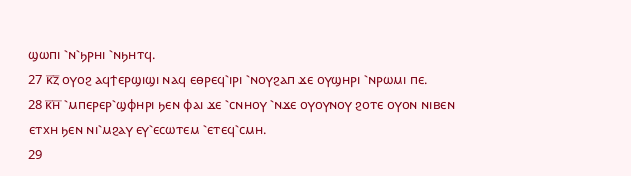ϣⲱⲡⲓ ⳿ⲛ⳿ϧⲣⲏⲓ ⳿ⲛϧⲏⲧϥ.
27 ⲕ̅ⲍ̅ ⲟⲩⲟϩ ⲁϥϯⲉⲣϣⲓϣⲓ ⲛⲁϥ ⲉⲑⲣⲉϥ⳿ⲓⲣⲓ ⳿ⲛⲟⲩϩⲁⲡ ϫⲉ ⲟⲩϣⲏⲣⲓ ⳿ⲛⲣⲱⲙⲓ ⲡⲉ.
28 ⲕ̅ⲏ̅ ⳿ⲙⲡⲉⲣⲉⲣ⳿ϣⲫⲏⲣⲓ ϧⲉⲛ ⲫⲁⲓ ϫⲉ ⳿ⲥⲛⲏⲟⲩ ⳿ⲛϫⲉ ⲟⲩⲟⲩⲛⲟⲩ ϩⲟⲧⲉ ⲟⲩⲟⲛ ⲛⲓⲃⲉⲛ ⲉⲧⲭⲏ ϧⲉⲛ ⲛⲓ⳿ⲙϩⲁⲩ ⲉⲩ⳿ⲉⲥⲱⲧⲉⲙ ⳿ⲉⲧⲉϥ⳿ⲥⲙⲏ.
29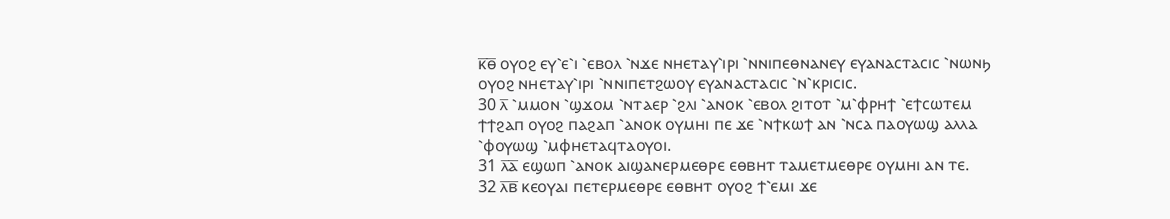ⲕ̅ⲑ̅ ⲟⲩⲟϩ ⲉⲩ⳿ⲉ⳿ⲓ ⳿ⲉⲃⲟⲗ ⳿ⲛϫⲉ ⲛⲏⲉⲧⲁⲩ⳿ⲓⲣⲓ ⳿ⲛⲛⲓⲡⲉⲑⲛⲁⲛⲉⲩ ⲉⲩⲁⲛⲁⲥⲧⲁⲥⲓⲥ ⳿ⲛⲱⲛϧ ⲟⲩⲟϩ ⲛⲏⲉⲧⲁⲩ⳿ⲓⲣⲓ ⳿ⲛⲛⲓⲡⲉⲧϩⲱⲟⲩ ⲉⲩⲁⲛⲁⲥⲧⲁⲥⲓⲥ ⳿ⲛ⳿ⲕⲣⲓⲥⲓⲥ.
30 ⲗ̅ ⳿ⲙⲙⲟⲛ ⳿ϣϫⲟⲙ ⳿ⲛⲧⲁⲉⲣ ⳿ϩⲗⲓ ⳿ⲁⲛⲟⲕ ⳿ⲉⲃⲟⲗ ϩⲓⲧⲟⲧ ⳿ⲙ⳿ⲫⲣⲏϯ ⳿ⲉϯⲥⲱⲧⲉⲙ ϯϯϩⲁⲡ ⲟⲩⲟϩ ⲡⲁϩⲁⲡ ⳿ⲁⲛⲟⲕ ⲟⲩⲙⲏⲓ ⲡⲉ ϫⲉ ⳿ⲛϯⲕⲱϯ ⲁⲛ ⳿ⲛⲥⲁ ⲡⲁⲟⲩⲱϣ ⲁⲗⲗⲁ ⳿ⲫⲟⲩⲱϣ ⳿ⲙⲫⲏⲉⲧⲁϥⲧⲁⲟⲩⲟⲓ.
31 ⲗ̅ⲁ̅ ⲉϣⲱⲡ ⳿ⲁⲛⲟⲕ ⲁⲓϣⲁⲛⲉⲣⲙⲉⲑⲣⲉ ⲉⲑⲃⲏⲧ ⲧⲁⲙⲉⲧⲙⲉⲑⲣⲉ ⲟⲩⲙⲏⲓ ⲁⲛ ⲧⲉ.
32 ⲗ̅ⲃ̅ ⲕⲉⲟⲩⲁⲓ ⲡⲉⲧⲉⲣⲙⲉⲑⲣⲉ ⲉⲑⲃⲏⲧ ⲟⲩⲟϩ ϯ⳿ⲉⲙⲓ ϫⲉ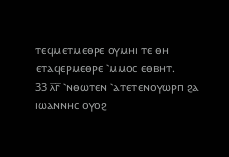ⲧⲉϥⲙⲉⲧⲙⲉⲑⲣⲉ ⲟⲩⲙⲏⲓ ⲧⲉ ⲑⲏ ⲉⲧⲁϥⲉⲣⲙⲉⲑⲣⲉ ⳿ⲙⲙⲟⲥ ⲉⲑⲃⲏⲧ.
33 ⲗ̅ⲅ̅ ⳿ⲛⲑⲱⲧⲉⲛ ⳿ⲁⲧⲉⲧⲉⲛⲟⲩⲱⲣⲡ ϩⲁ ⲓⲱⲁⲛⲛⲏⲥ ⲟⲩⲟϩ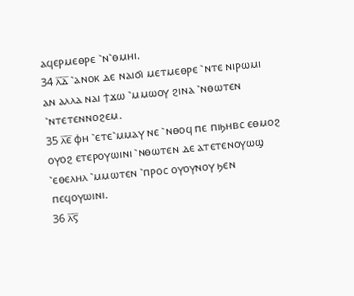ⲁϥⲉⲣⲙⲉⲑⲣⲉ ⳿ⲛ⳿ⲑⲙⲏⲓ.
34 ⲗ̅ⲇ̅ ⳿ⲁⲛⲟⲕ ⲇⲉ ⲛⲁⲓϭⲓ ⲙⲉⲧⲙⲉⲑⲣⲉ ⳿ⲛⲧⲉ ⲛⲓⲣⲱⲙⲓ ⲁⲛ ⲁⲗⲗⲁ ⲛⲁⲓ ϯϫⲱ ⳿ⲙⲙⲱⲟⲩ ϩⲓⲛⲁ ⳿ⲛⲑⲱⲧⲉⲛ ⳿ⲛⲧⲉⲧⲉⲛⲛⲟϩⲉⲙ.
35 ⲗ̅ⲉ̅ ⲫⲏ ⳿ⲉⲧⲉ⳿ⲙⲙⲁⲩ ⲛⲉ ⳿ⲛⲑⲟϥ ⲡⲉ ⲡⲓϧⲏⲃⲥ ⲉⲑⲙⲟϩ ⲟⲩⲟϩ ⲉⲧⲉⲣⲟⲩⲱⲓⲛⲓ ⳿ⲛⲑⲱⲧⲉⲛ ⲇⲉ ⲁⲧⲉⲧⲉⲛⲟⲩⲱϣ ⳿ⲉⲑⲉⲗⲏⲗ ⳿ⲙⲙⲱⲧⲉⲛ ⳿ⲡⲣⲟⲥ ⲟⲩⲟⲩⲛⲟⲩ ϧⲉⲛ ⲡⲉϥⲟⲩⲱⲓⲛⲓ.
36 ⲗ̅ⲋ̅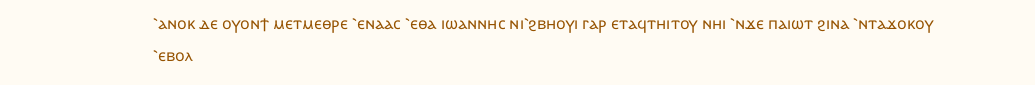⳿ⲁⲛⲟⲕ ⲇⲉ ⲟⲩⲟⲛϯ ⲙⲉⲧⲙⲉⲑⲣⲉ ⳿ⲉⲛⲁⲁⲥ ⳿ⲉⲑⲁ ⲓⲱⲁⲛⲛⲏⲥ ⲛⲓ⳿ϩⲃⲏⲟⲩⲓ ⲅⲁⲣ ⲉⲧⲁϥⲧⲏⲓⲧⲟⲩ ⲛⲏⲓ ⳿ⲛϫⲉ ⲡⲁⲓⲱⲧ ϩⲓⲛⲁ ⳿ⲛⲧⲁϫⲟⲕⲟⲩ ⳿ⲉⲃⲟⲗ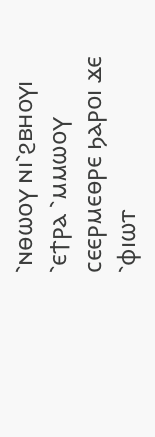⳿ⲛⲑⲱⲟⲩ ⲛⲓ⳿ϩⲃⲏⲟⲩⲓ ⳿ⲉϯⲣⲁ ⳿ⲙⲙⲱⲟⲩ ⲥⲉⲉⲣⲙⲉⲑⲣⲉ ϧⲁⲣⲟⲓ ϫⲉ ⳿ⲫⲓⲱⲧ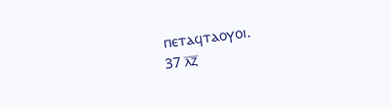ⲡⲉⲧⲁϥⲧⲁⲟⲩⲟⲓ.
37 ⲗ̅ⲍ̅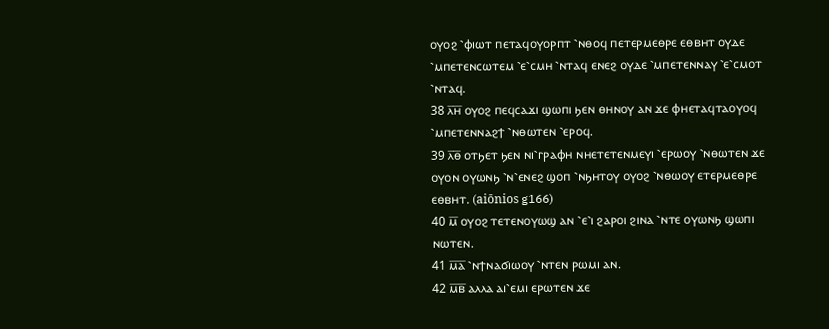ⲟⲩⲟϩ ⳿ⲫⲓⲱⲧ ⲡⲉⲧⲁϥⲟⲩⲟⲣⲡⲧ ⳿ⲛⲑⲟϥ ⲡⲉⲧⲉⲣⲙⲉⲑⲣⲉ ⲉⲑⲃⲏⲧ ⲟⲩⲇⲉ ⳿ⲙⲡⲉⲧⲉⲛⲥⲱⲧⲉⲙ ⳿ⲉ⳿ⲥⲙⲏ ⳿ⲛⲧⲁϥ ⲉⲛⲉϩ ⲟⲩⲇⲉ ⳿ⲙⲡⲉⲧⲉⲛⲛⲁⲩ ⳿ⲉ⳿ⲥⲙⲟⲧ ⳿ⲛⲧⲁϥ.
38 ⲗ̅ⲏ̅ ⲟⲩⲟϩ ⲡⲉϥⲥⲁϫⲓ ϣⲱⲡⲓ ϧⲉⲛ ⲑⲏⲛⲟⲩ ⲁⲛ ϫⲉ ⲫⲏⲉⲧⲁϥⲧⲁⲟⲩⲟϥ ⳿ⲙⲡⲉⲧⲉⲛⲛⲁϩϯ ⳿ⲛⲑⲱⲧⲉⲛ ⳿ⲉⲣⲟϥ.
39 ⲗ̅ⲑ̅ ⲟⲧϧⲉⲧ ϧⲉⲛ ⲛⲓ⳿ⲅⲣⲁⲫⲏ ⲛⲏⲉⲧⲉⲧⲉⲛⲙⲉⲩⲓ ⳿ⲉⲣⲱⲟⲩ ⳿ⲛⲑⲱⲧⲉⲛ ϫⲉ ⲟⲩⲟⲛ ⲟⲩⲱⲛϧ ⳿ⲛ⳿ⲉⲛⲉϩ ϣⲟⲡ ⳿ⲛϧⲏⲧⲟⲩ ⲟⲩⲟϩ ⳿ⲛⲑⲱⲟⲩ ⲉⲧⲉⲣⲙⲉⲑⲣⲉ ⲉⲑⲃⲏⲧ. (aiōnios g166)
40 ⲙ̅ ⲟⲩⲟϩ ⲧⲉⲧⲉⲛⲟⲩⲱϣ ⲁⲛ ⳿ⲉ⳿ⲓ ϩⲁⲣⲟⲓ ϩⲓⲛⲁ ⳿ⲛⲧⲉ ⲟⲩⲱⲛϧ ϣⲱⲡⲓ ⲛⲱⲧⲉⲛ.
41 ⲙ̅ⲁ̅ ⳿ⲛϯⲛⲁϭⲓⲱⲟⲩ ⳿ⲛⲧⲉⲛ ⲣⲱⲙⲓ ⲁⲛ.
42 ⲙ̅ⲃ̅ ⲁⲗⲗⲁ ⲁⲓ⳿ⲉⲙⲓ ⲉⲣⲱⲧⲉⲛ ϫⲉ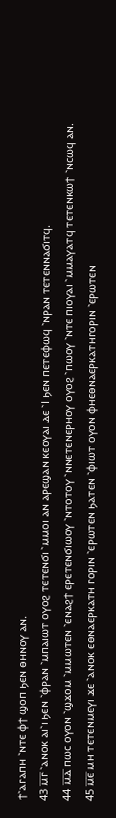ϯ⳿ⲁⲅⲁⲡⲏ ⳿ⲛⲧⲉ ⲫϯ ϣⲟⲡ ϧⲉⲛ ⲑⲏⲛⲟⲩ ⲁⲛ.
43 ⲙ̅ⲅ̅ ⳿ⲁⲛⲟⲕ ⲁⲓ⳿ⲓ ϧⲉⲛ ⳿ⲫⲣⲁⲛ ⳿ⲙⲡⲁⲓⲱⲧ ⲟⲩⲟϩ ⲧⲉⲧⲉⲛϭⲓ ⳿ⲙⲙⲟⲓ ⲁⲛ ⲁⲣⲉϣⲁⲛ ⲕⲉⲟⲩⲁⲓ ⲇⲉ ⳿Ⲓ ϧⲉⲛ ⲡⲉⲧⲉⲫⲱϥ ⳿ⲛⲣⲁⲛ ⲧⲉⲧⲉⲛⲛⲁϭⲓⲧϥ.
44 ⲙ̅ⲇ̅ ⲡⲱⲥ ⲟⲩⲟⲛ ⳿ϣϫⲟⲙ ⳿ⲙⲙⲱⲧⲉⲛ ⳿ⲉⲛⲁϩϯ ⲉⲣⲉⲧⲉⲛϭⲓⲱⲟⲩ ⳿ⲛⲧⲟⲧⲟⲩ ⳿ⲛⲛⲉⲧⲉⲛⲉⲣⲏⲟⲩ ⲟⲩⲟϩ ⳿ⲡⲱⲟⲩ ⳿ⲛⲧⲉ ⲡⲓⲟⲩⲁⲓ ⳿ⲙⲙⲁⲩⲁⲧϥ ⲧⲉⲧⲉⲛⲕⲱϯ ⳿ⲛⲥⲱϥ ⲁⲛ.
45 ⲙ̅ⲉ̅ ⲙⲏ ⲧⲉⲧⲉⲛⲙⲉⲩⲓ ϫⲉ ⳿ⲁⲛⲟⲕ ⲉⲑⲛⲁⲉⲣⲕⲁⲧⲏ ⲅⲟⲣⲓⲛ ⳿ⲉⲣⲱⲧⲉⲛ ϧⲁⲧⲉⲛ ⳿ⲫⲓⲱⲧ ⲟⲩⲟⲛ ⲫⲏⲉⲑⲛⲁⲉⲣⲕⲁⲧⲏⲅⲟⲣⲓⲛ ⳿ⲉⲣⲱⲧⲉⲛ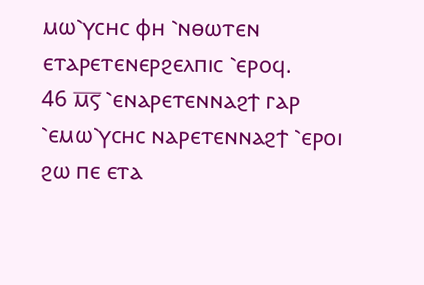ⲙⲱ⳿ⲩⲥⲏⲥ ⲫⲏ ⳿ⲛⲑⲱⲧⲉⲛ ⲉⲧⲁⲣⲉⲧⲉⲛⲉⲣϩⲉⲗⲡⲓⲥ ⳿ⲉⲣⲟϥ.
46 ⲙ̅ⲋ̅ ⳿ⲉⲛⲁⲣⲉⲧⲉⲛⲛⲁϩϯ ⲅⲁⲣ ⳿ⲉⲙⲱ⳿ⲩⲥⲏⲥ ⲛⲁⲣⲉⲧⲉⲛⲛⲁϩϯ ⳿ⲉⲣⲟⲓ ϩⲱ ⲡⲉ ⲉⲧⲁ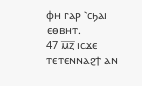ⲫⲏ ⲅⲁⲣ ⳿ⲥϧⲁⲓ ⲉⲑⲃⲏⲧ.
47 ⲙ̅ⲍ̅ ⲓⲥϫⲉ ⲧⲉⲧⲉⲛⲛⲁϩϯ ⲁⲛ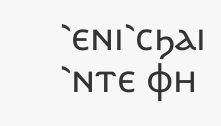⳿ⲉⲛⲓ⳿ⲥϧⲁⲓ ⳿ⲛⲧⲉ ⲫⲏ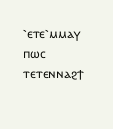⳿ⲉⲧⲉ⳿ⲙⲙⲁⲩ ⲡⲱⲥ ⲧⲉⲧⲉⲛⲛⲁϩϯ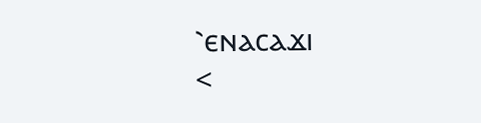⳿ⲉⲛⲁⲥⲁϫⲓ
<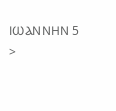ⲒⲰⲀⲚⲚⲎⲚ 5 >